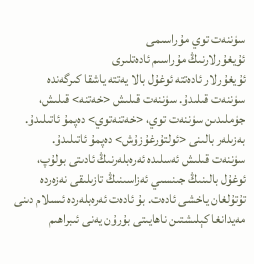سۈننەت توي مۇراسىمى
ئۇيغۇرلارنىڭ مۇراسىم ئادەتلىرى
ئۇيغۇرلار ئادەتتە ئوغۇل بالا يەتتە ياشقا كىرگەندە سۈننەت قىلىدۇ. سۈننەت قىلىش <خەتنە> قىلىش، جۈملىدىن سۈننەت توي، <خەتنەتوي> دەپمۇ ئاتىلىدۇ. بەزىلەر بالىنى <ئولتۇرغۇزۇش> دەپمۇ ئاتىلىدۇ.
سۈننەت قىلىش ئەسلىدە ئەرەبلەرنىڭ ئادىتى بولۇپ، ئوغۇل بالىنىڭ جىنسىي ئەزاسىنىڭ تازىلىقى نەزەردە تۇتۇلغان ياخشى ئادەت. بۇ ئادەت ئەرەبلەردە ئىسلام دىنى مەيدانغا كېلىشتىن ناھايىتى بۇرۇن يەنى ئىبراھىم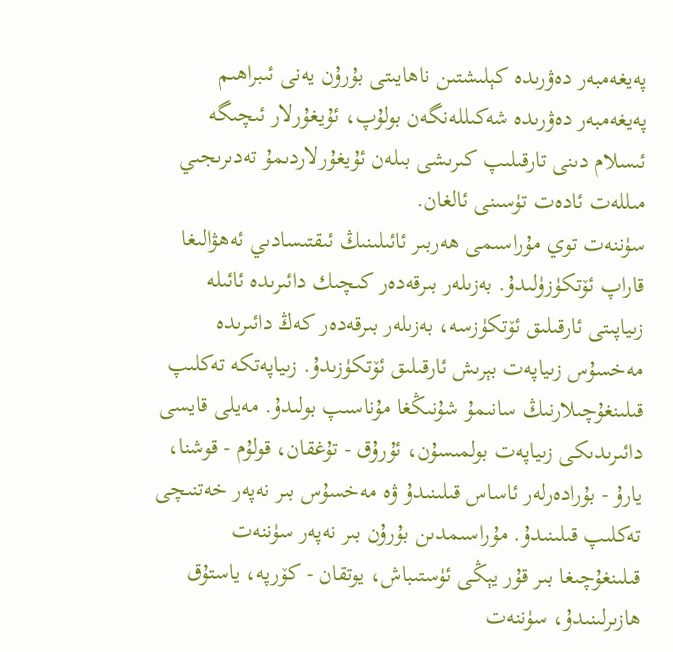پەيغەمبەر دەۋرىدە كېلىشتىن ناھايىتى بۇرۇن يەنى ئىبراھىم پەيغەمبەر دەۋرىدە شەكىللەنگەن بولۇپ، ئۇيغۇرلار ئىچىگە ئىسلام دىنى تارقىلىپ كىرىشى بىلەن ئۇيغۇرلاردىمۇ تەدىرىجىي مىللەت ئادەت تۈسىنى ئالغان.
سۈننەت توي مۇراسىمى ھەربىر ئائىلىنىڭ ئىقتىسادىي ئەھۋالىغا قاراپ ئۆتكۈزۈلىدۇ. بەزىلەر بىرقەدەر كىچىك دائىرىدە ئائىلە زىياپىتى ئارقىلىق ئۆتكۈزسە، بەزىلەر بىرقەدەر كەڭ دائىرىدە مەخسۇس زىياپەت بېرىش ئارقىلىق ئۆتكۈزىدۇ. زىياپەتكە تەكلىپ قىلىنغۇچىلارنىڭ سانىمۇ شۇنىڭغا مۇناسىپ بولىدۇ. مەيلى قايسى دائىرىدىكى زىياپەت بولمىسۇن، ئۇرۇق - تۇغقان، قولۇم - قوشنا، يارۇ - بۇرادەرلەر ئاساس قىلىنىدۇ ۋە مەخسۇس بىر نەپەر خەتنىچى تەكلىپ قىلىنىدۇ. مۇراسىمدىن بۇرۇن بىر نەپەر سۈننەت قىلىنغۇچىغا بىر قۇر يېڭى ئۈستىباش، يوتقان - كۆرپە، ياستۇق ھازىرلىنىدۇ، سۈننەت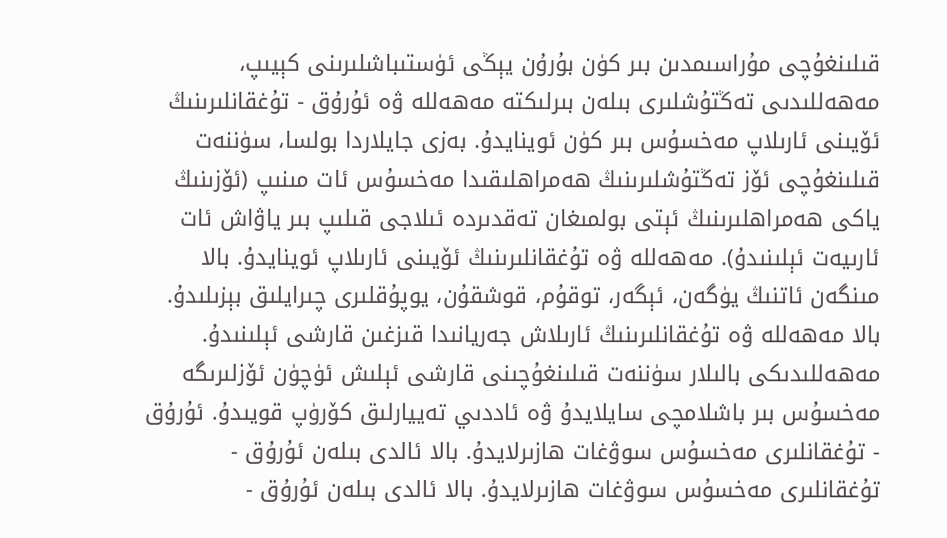قىلىنغۇچى مۇراسىمدىن بىر كۈن بۇرۇن يېڭى ئۈستىباشلىرىنى كېيىپ، مەھەللىدىى تەڭتۇشلىرى بىلەن بىرلىكتە مەھەللە ۋە ئۇرۇق - تۇغقانلىرىنىڭ ئۆيىنى ئارىلاپ مەخسۇس بىر كۈن ئوينايدۇ. بەزى جايلاردا بولسا، سۈننەت قىلىنغۇچى ئۆز تەڭتۇشلىرىنىڭ ھەمراھلىقىدا مەخسۇس ئات مىنىپ (ئۆزىنىڭ ياكى ھەمراھلىرىنىڭ ئېتى بولمىغان تەقدىردە ئىلاجى قىلىپ بىر ياۋاش ئات ئارىيەت ئېلىنىدۇ). مەھەللە ۋە تۇغقانلىرىنىڭ ئۆيىنى ئارىلاپ ئوينايدۇ. بالا مىنگەن ئاتنىڭ يۈگەن، ئېگەر، توقۇم، قوشقۇن، يوپۇقلىرى چىرايلىق بېزىلىدۇ.
بالا مەھەللە ۋە تۇغقانلىرىنىڭ ئارىلاش جەريانىدا قىزغىن قارشى ئېلىنىدۇ. مەھەللىدىكى بالىلار سۈننەت قىلىنغۇچىنى قارشى ئېلىش ئۈچۈن ئۆزلىرىگە مەخسۇس بىر باشلامچى سايلايدۇ ۋە ئاددىي تەييارلىق كۆرۈپ قويىدۇ. ئۇرۇق - تۇغقانلىرى مەخسۇس سوۋغات ھازىرلايدۇ. بالا ئالدى بىلەن ئۇرۇق - تۇغقانلىرى مەخسۇس سوۋغات ھازىرلايدۇ. بالا ئالدى بىلەن ئۇرۇق -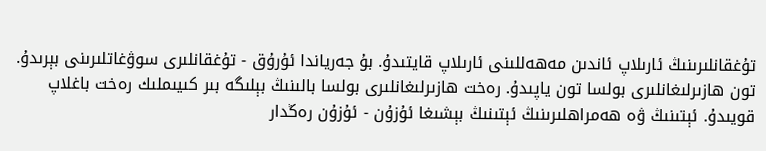تۇغقانلىرىنىڭ ئارىلاپ ئاندىن مەھەللىنى ئارىلاپ قايتىدۇ. بۇ جەرياندا ئۇرۇق - تۇغقانلىرى سوۋغاتلىرىنى بېرىدۇ. تون ھازىرلىغانلىرى بولسا تون ياپىدۇ. رەخت ھازىرلىغانلىرى بولسا بالىنىڭ بېلىگە بىر كىيىملىك رەخت باغلاپ قويىدۇ. ئېتىنىڭ ۋە ھەمراھلىرىنىڭ ئېتىنىڭ بېشىغا ئۇزۇن - ئۇزۇن رەڭدار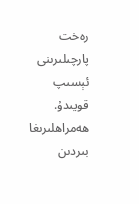رەخت پارچىلىرىنى ئېسىپ قويىدۇ. ھەمراھلىرىغا بىردىن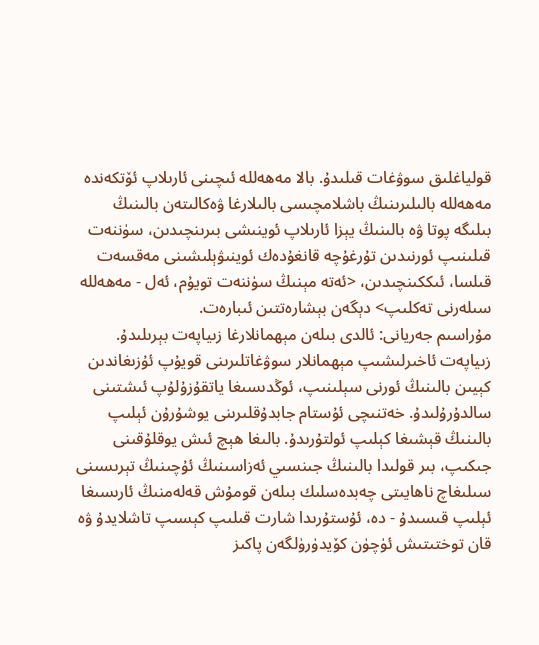قولياغلىق سوۋغات قىلىدۇ. بالا مەھەللە ئىچىنى ئارىلاپ ئۆتكەندە مەھەللە بالىلىرىنىڭ باشلامچىسى بالىلارغا ۋەكالىتەن بالىنىڭ بىلىگە پوتا ۋە بالىنىڭ يېزا ئارىلاپ ئوينىشى بىرىنچىدىن، سۈننەت قىلىنىپ ئورنىدىن تۇرغۇچە قانغۇدەك ئوينىۋېلىشىنى مەقسەت قىلسا، ئىككىنچىدىن، <ئەتە مېنىڭ سۈننەت تويۇم، ئەل - مەھەللە سىلەرنى تەكلىپ> دېگەن بېشارەتتىن ئىبارەت.
مۇراسىم جەريانى: ئالدى بىلەن مېھمانلارغا زىياپەت بېرىلىدۇ. زىياپەت ئاخىرلىشىپ مېھمانلار سوۋغاتلىرىنى قويۇپ ئۇزىغاندىن كېيىن بالىنىڭ ئورنى سېلىنىپ، ئوڭدىسىغا ياتقۇزۇلۇپ ئىشتىنى سالدۇرۇلىدۇ. خەتنىچى ئۇستام جابدۇقلىرىنى يوشۇرۇن ئېلىپ بالىنىڭ قېشىغا كېلىپ ئولتۇرىدۇ. بالىغا ھېچ ئىش يوقلۇقىنى جىكىپ، بىر قولىدا بالىنىڭ جىنسىي ئەزاسىنىڭ ئۇچىنىڭ تېرىسىنى سىلىغاچ ناھايىتى چەبدەسلىك بىلەن قومۇش قەلەمنىڭ ئارىسىغا ئېلىپ قىسىدۇ - دە، ئۇستۇرىدا شارت قىلىپ كېسىپ تاشلايدۇ ۋە قان توختىتىش ئۈچۈن كۆيدۈرۈلگەن پاكىز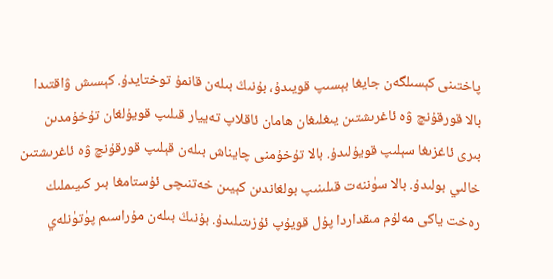پاختىنى كېسىلگەن جايغا بېسىپ قويىدۇ، بۇنىڭ بىلەن قانمۇ توختايدۇ. كېسىش ۋاقتىدا بالا قورقۇنچ ۋە ئاغرىشتىن يىغلىغان ھامان ئاقلاپ تەييار قىلىپ قويۇلغان تۇخۇمدىن بىرى ئاغزىغا سېلىپ قويۇلىدۇ. بالا تۇخۇمنى چايناش بىلەن قېلىپ قورقۇنچ ۋە ئاغرىشتىن خالىي بولىدۇ. بالا سۈننەت قىلىنىپ بولغاندىن كېيىن خەتنىچى ئۇستامغا بىر كىيىملىك رەخت ياكى مەلۇم مىقداردا پۇل قويۇپ ئۇزىتىلىدۇ. بۇنىڭ بىلەن مۇراسىم پۈتۈنلەي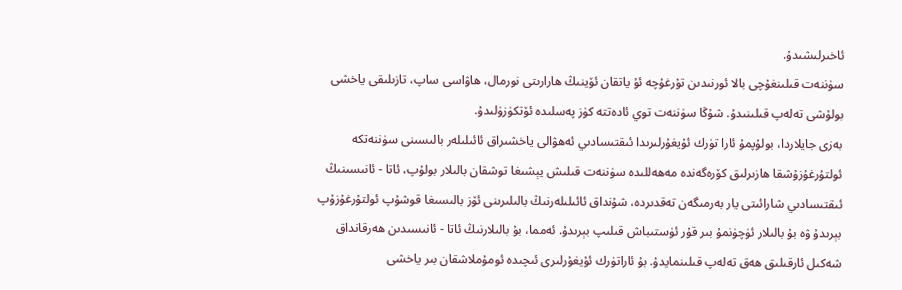ئاخىرلىشىدۇ.
سۈننەت قىلىنغۇچى بالا ئورنىدىن تۇرغۇچە ئۇ ياتقان ئۆينىڭ ھارارىتى نورمال، ھاۋاسى ساپ، تازىلىقى ياخشى بولۇشى تەلەپ قىلىنىدۇ. شۇڭا سۈننەت توي ئادەتتە كۈز پەسلىدە ئۆتكۈزۈلىدۇ.
بەزى جايلاردا، بولۇپمۇ ئارا تۈرك ئۇيغۇرلىرىدا ئىقتىسادىي ئەھۋالى ياخشىراق ئائىلىلەر بالىسىنى سۈننەتكە ئولتۇرغۇزۇشقا ھازىرلىق كۆرەگەندە مەھەللىدە سۈننەت قىلىش يېشىغا توشقان بالىلار بولۇپ، ئاتا - ئانىسىنىڭ ئىقتىسادىي شارائىتى يار بەرمىگەن تەقدىردە، شۇنداق ئائىلىلەرنىڭ بالىلىرىنى ئۆز بالىسىغا قوشۇپ ئولتۇرغۇزۇپ بېرىدۇ ۋە بۇ بالىلار ئۈچۈنمۇ بىر قۇر ئۈستىباش قىلىپ بېرىدۇ. ئەمما، بۇ بالىلارنىڭ ئاتا - ئانىسىدىن ھەرقانداق شەكىل ئارقىلىق ھەق تەلەپ قىلىنمايدۇ. بۇ ئاراتۈرك ئۇيغۇرلىرى ئىچىدە ئومۇملاشقان بىر ياخشى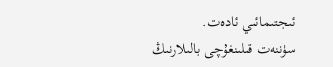ئىجتىمائىي ئادەت.
سۈننەت قىلىنغۇچى بالىلارنىڭ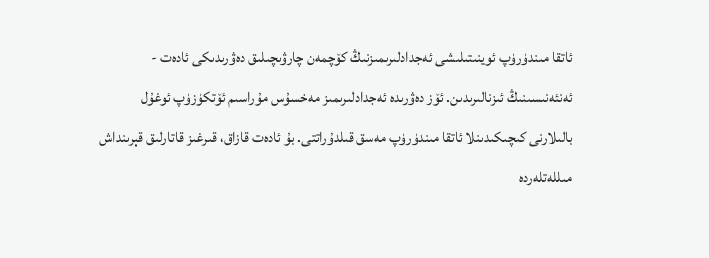ئاتقا مىندۈرۈپ ئوينىتىلىشى ئەجدادلىرىمىزنىڭ كۆچمەن چارۋىچىلىق دەۋرىدىكى ئادەت - ئەنئەنىسىنىڭ ئىزنالىرىدىن. ئۆز دەۋرىدە ئەجدادلىرىمىز مەخسۇس مۇراسىم ئۆتكۈزۈپ ئوغۇل بالىلارنى كىچىكىدىنلا ئاتقا مىندۈرۈپ مەسق قىلدۇراتتى. بۇ ئادەت قازاق، قىرغىز قاتارلىق قېرىنداش مىللەتلەردە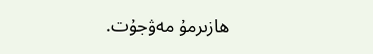ھازىرمۇ مەۋجۇت.